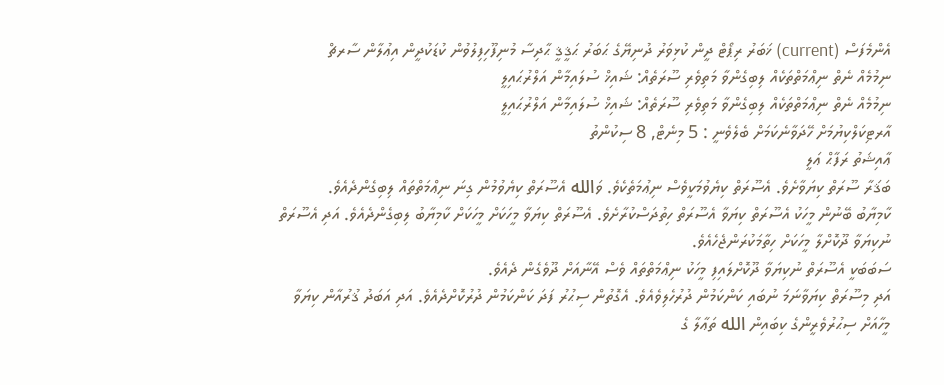އެންމެފަސް (current) ޚަބަރު ރިޕޯޓް ދީން ކުޅިވަރު ދުނިޔޭގެ ޙަބަރު ޙަޤީޤީ ޙާދިސާ މުނިފޫހިފިލުވުން ކުޑަކުދީން އިޢުލާން ސާރޗް
ނިމުމެއް ނެތް ނިޢްމަތްތަކެއް ލިބިގެންވާ މަތިވެރި ސޫރަތެއް: ޝައިޚް ސުލައިމާން އަލްރުޙައިލީ
ނިމުމެއް ނެތް ނިޢްމަތްތަކެއް ލިބިގެންވާ މަތިވެރި ސޫރަތެއް: ޝައިޚް ސުލައިމާން އަލްރުޙައިލީ
އާރޓިކަލްކިޔުމަށް ހޭދަވާނެކަމަށް ބެލެވެނީ : 5 މިނެޓް, 8 ސިކުންތު
ޢާއިޝަތު ރަފާޙް ޢަލީ
ބަޤަރާ ސޫރަތް ކިޔަވާށެވެ. އެސޫރަތް ކިޔެވުމަކީވެސް ނިޢުމަތެކެވެ. ވަالله އެސޫރަތް ކިޔެވުމުން ގިނަ ނިޢްމަތްތައް ލިބިގެންދެއެވެ.
ކާމިޔާބު ބޭނުން މީހަކު އެސޫރަތް ކިޔަވާ އެސޫރަތް ހިތުދަސްކުރާށެވެ. އެސޫރަތް ކިޔަވާ މީހަކަށް މީހަކަށް ކާމިޔާބު ލިބިގެންދެއެވެ. އަދި އެސޫރަތް ނުކިޔަވާ ދޫކޮށްލާ މީހަކަށް ހިތާމަކުރަންޖެހެއެވެ.
ސަބަބަކީ އެސޫރަތް ނުކިޔަވާ ދޫކޮށްލައިފި މީހަކު ނިޢްމަތްތައް ވެސް އޭނާއަށް ދޫވެގެން ދެއެވެ.
އަދި މިސޫރަތް ކިޔަވާނަމަ ނުބައި ކަންކަމުން ދުރުހެލިވެއެވެ. އެގޮތުން ސިޙުރު ފަދަ ކަންކަމުން ދުރުކޮށްދެއެވެ. އަދި އަބަދު ޤުރުއާން ކިޔަވާ މީހާއަށް ސިޙުރުވެރީންގެ ކިބައިން الله ތަޢާލާ ގެ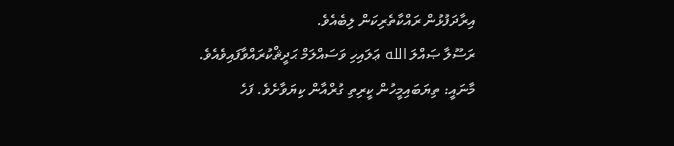އިރާދަފުޅުން ރައްކާތެރިކަން ލިބެއެވެ.
ރަސޫލާ ޞައްލަ الله ޢަލައިހި ވަސައްލަމް ޙަދީޘްކުރައްވާފައިވެއެވެ.
މާނައީ: ތިޔަބައިމީހުން ކީރިތި ގުރްއާން ކިޔަވާށެވެ. ފަހެ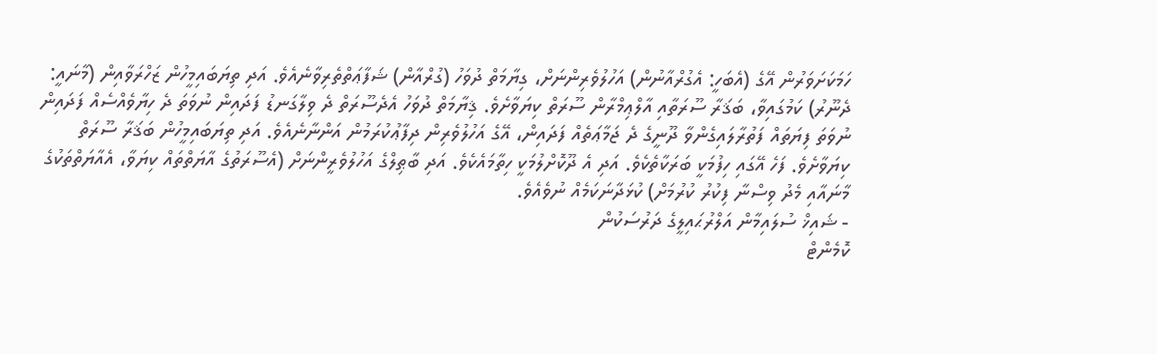ހަމަކަށަވަރުން އޭގެ (އެބަހީ: އެގުރްއާނުން) އަހުލުވެރިންނަށް، ގިޔާމަތް ދުވަހު (ގުރްއާން) ޝަފާޢަތްތެރިވާނެއެވެ. އަދި ތިޔަބައިމީހުން ޒަހްރަވާއިން (މާނައީ: ދެނޫރު) ކަމުގައިވާ، ބަޤަރާ ސޫރަތާއި އާލްޢިމްރާން ސޫރަތް ކިޔަވާށެވެ. ޤިޔާމަތް ދުވަހު އެދެސޫރަތް ދެ ވިލާގަނޑު ފަދައިން ނުވަތަ ދެ ހިޔާވެއްސެއް ފަދައިން ނުވަތަ ފިޔަތައް ފަތުރާލައިގެންވާ ދޫނީގެ ދެ ޖަމާޢަތެއް ފަދައިން، އޭގެ އަހުލުވެރިން ދިފާޢުކުރަމުން އަންނާނެއެވެ. އަދި ތިޔަބައިމީހުން ބަޤަރާ ސޫރަތް ކިޔަވާށެވެ. ފަހެ އޭގައި ހިފުމަކީ ބަރަކާތެކެވެ. އަދި އެ ދޫކޮށްލުމަކީ ހިތާމައެކެވެ. އަދި ބާޠިލްގެ އަހުލުވެރީންނަށް (އެސޫރަތުގެ އާޔަތްތައް ކިޔަވާ، އެއާޔަތްތަކުގެ މާނައާއި މެދު ވިސްނާ ފިކުރު ކުރުމަށް) ކުޅަދާނަކަމެއް ނުވެއެވެ.
- ޝައިޚް ސުލައިމާން އަލްރުޙައިލީގެ ދަރުސަކުން
ކޮމެންޓް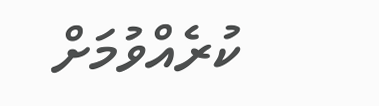ކުރެއްވުމަށް